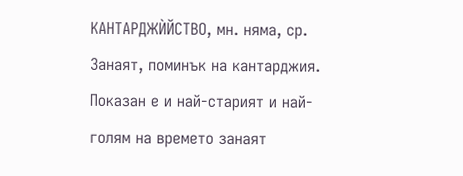КАНТАРДЖЍЙСТВО, мн. няма, ср. Занаят, поминък на кантарджия. Показан е и най-старият и най-голям на времето занаят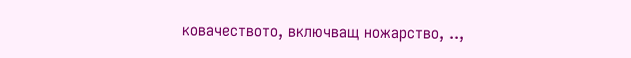ковачеството, включващ ножарство, ..,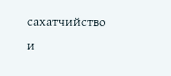cахатчийство и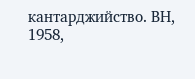кантарджийство. ВН, 1958,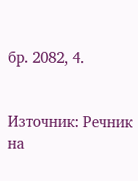бр. 2082, 4.


Източник: Речник на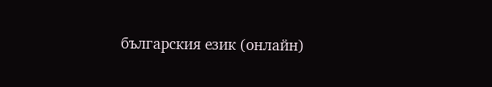българския език (онлайн)